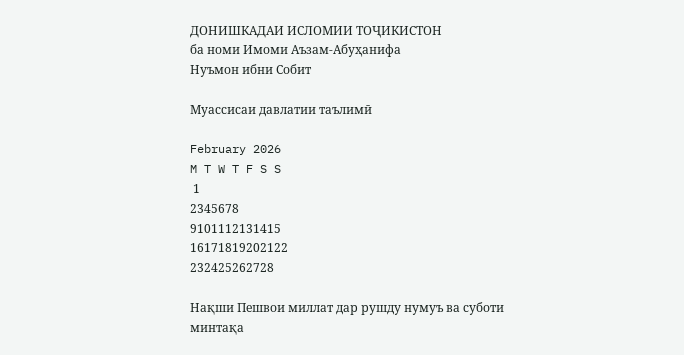ДОНИШКАДАИ ИСЛОМИИ ТОҶИКИСТОН
ба номи Имоми Аъзам-Абуҳанифа
Нуъмон ибни Собит

Муассисаи давлатии таълимӣ

February 2026
M T W T F S S
 1
2345678
9101112131415
16171819202122
232425262728

Нақши Пешвои миллат дар рушду нумуъ ва суботи минтақа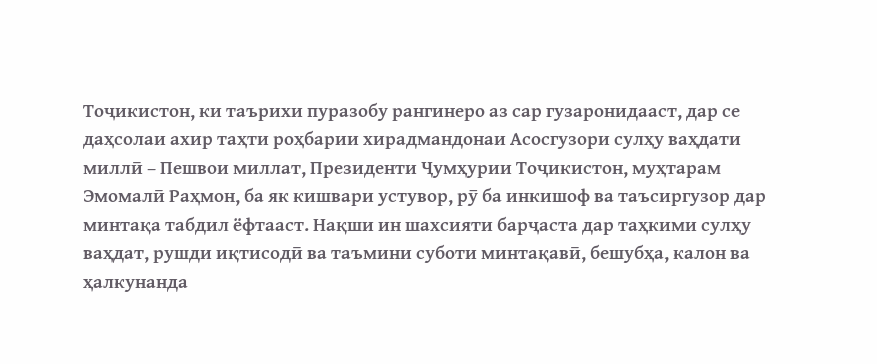Тоҷикистон, ки таърихи пуразобу рангинеро аз сар гузаронидааст, дар се даҳсолаи ахир таҳти роҳбарии хирадмандонаи Асосгузори сулҳу ваҳдати миллӣ – Пешвои миллат, Президенти Ҷумҳурии Тоҷикистон, муҳтарам Эмомалӣ Раҳмон, ба як кишвари устувор, рӯ ба инкишоф ва таъсиргузор дар минтақа табдил ёфтааст. Нақши ин шахсияти барҷаста дар таҳкими сулҳу ваҳдат, рушди иқтисодӣ ва таъмини суботи минтақавӣ, бешубҳа, калон ва ҳалкунанда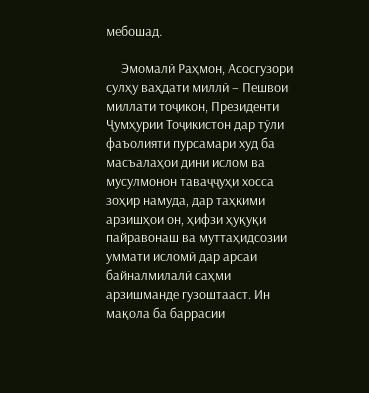мебошад.

     Эмомалӣ Раҳмон, Асосгузори сулҳу ваҳдати миллӣ – Пешвои миллати тоҷикон, Президенти Ҷумҳурии Тоҷикистон дар тӯли фаъолияти пурсамари худ ба масъалаҳои дини ислом ва мусулмонон таваҷҷуҳи хосса зоҳир намуда, дар таҳкими арзишҳои он, ҳифзи ҳуқуқи пайравонаш ва муттаҳидсозии уммати исломӣ дар арсаи байналмилалӣ саҳми арзишманде гузоштааст. Ин мақола ба баррасии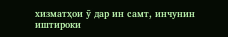хизматҳои ӯ дар ин самт, инчунин иштироки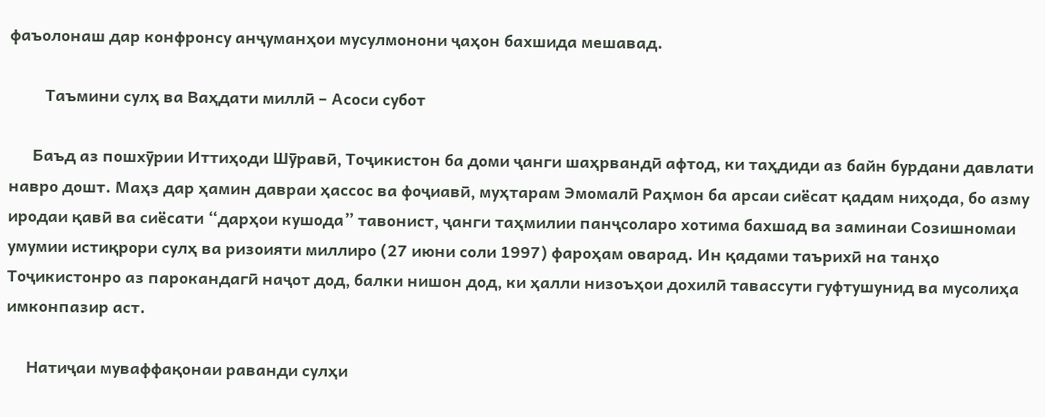фаъолонаш дар конфронсу анҷуманҳои мусулмонони ҷаҳон бахшида мешавад.

         Таъмини сулҳ ва Ваҳдати миллӣ – Асоси субот

      Баъд аз пошхӯрии Иттиҳоди Шӯравӣ, Тоҷикистон ба доми ҷанги шаҳрвандӣ афтод, ки таҳдиди аз байн бурдани давлати навро дошт. Маҳз дар ҳамин давраи ҳассос ва фоҷиавӣ, муҳтарам Эмомалӣ Раҳмон ба арсаи сиёсат қадам ниҳода, бо азму иродаи қавӣ ва сиёсати “дарҳои кушода” тавонист, ҷанги таҳмилии панҷсоларо хотима бахшад ва заминаи Созишномаи умумии истиқрори сулҳ ва ризоияти миллиро (27 июни соли 1997) фароҳам оварад. Ин қадами таърихӣ на танҳо Тоҷикистонро аз парокандагӣ наҷот дод, балки нишон дод, ки ҳалли низоъҳои дохилӣ тавассути гуфтушунид ва мусолиҳа имконпазир аст.

     Натиҷаи муваффақонаи раванди сулҳи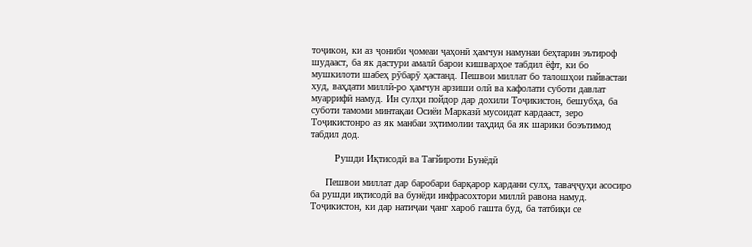тоҷикон, ки аз ҷониби ҷомеаи ҷаҳонӣ ҳамчун намунаи беҳтарин эътироф шудааст, ба як дастури амалӣ барои кишварҳое табдил ёфт, ки бо мушкилоти шабеҳ рӯбарӯ ҳастанд. Пешвои миллат бо талошҳои пайвастаи худ, ваҳдати миллӣ-ро ҳамчун арзиши олӣ ва кафолати суботи давлат муаррифӣ намуд. Ин сулҳи пойдор дар дохили Тоҷикистон, бешубҳа, ба суботи тамоми минтақаи Осиёи Марказӣ мусоидат кардааст, зеро Тоҷикистонро аз як манбаи эҳтимолии таҳдид ба як шарики боэътимод табдил дод.

        Рушди Иқтисодӣ ва Тағйироти Бунёдӣ

     Пешвои миллат дар баробари барқарор кардани сулҳ, таваҷҷуҳи асосиро ба рушди иқтисодӣ ва бунёди инфрасохтори миллӣ равона намуд. Тоҷикистон, ки дар натиҷаи ҷанг хароб гашта буд, ба татбиқи се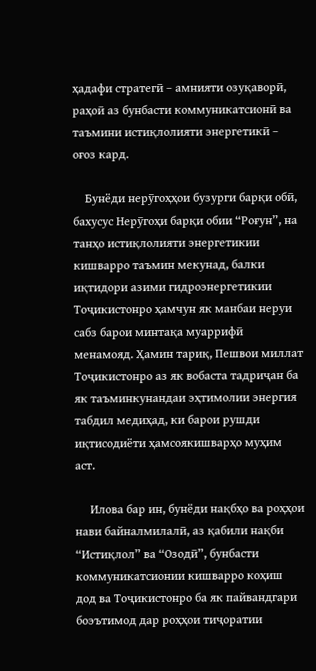ҳадафи стратегӣ – амнияти озуқаворӣ, раҳоӣ аз бунбасти коммуникатсионӣ ва таъмини истиқлолияти энергетикӣ – оғоз кард.

    Бунёди нерӯгоҳҳои бузурги барқи обӣ, бахусус Нерӯгоҳи барқи обии “Роғун”, на танҳо истиқлолияти энергетикии кишварро таъмин мекунад, балки иқтидори азими гидроэнергетикии Тоҷикистонро ҳамчун як манбаи неруи сабз барои минтақа муаррифӣ менамояд. Ҳамин тариқ, Пешвои миллат Тоҷикистонро аз як вобаста тадриҷан ба як таъминкунандаи эҳтимолии энергия табдил медиҳад, ки барои рушди иқтисодиёти ҳамсоякишварҳо муҳим аст.

     Илова бар ин, бунёди нақбҳо ва роҳҳои нави байналмилалӣ, аз қабили нақби “Истиқлол” ва “Озодӣ”, бунбасти коммуникатсионии кишварро коҳиш дод ва Тоҷикистонро ба як пайвандгари боэътимод дар роҳҳои тиҷоратии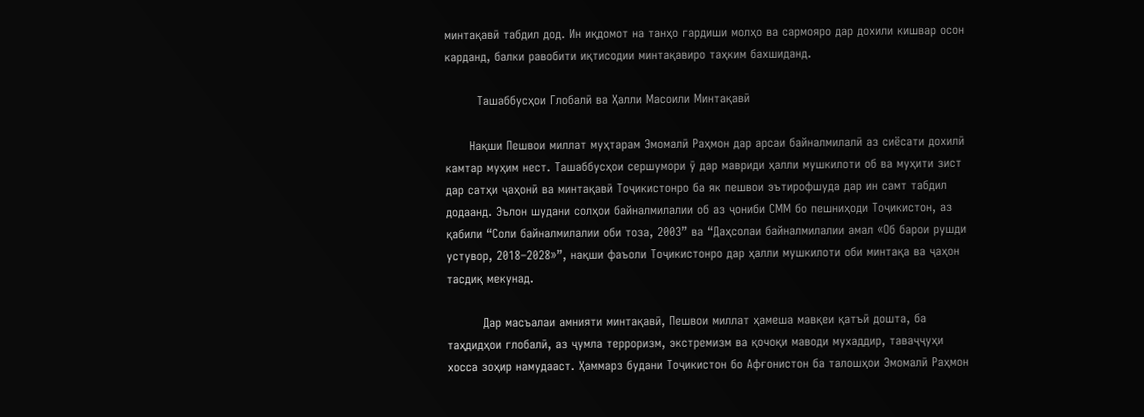минтақавӣ табдил дод. Ин иқдомот на танҳо гардиши молҳо ва сармояро дар дохили кишвар осон карданд, балки равобити иқтисодии минтақавиро таҳким бахшиданд.

        Ташаббусҳои Глобалӣ ва Ҳалли Масоили Минтақавӣ

      Нақши Пешвои миллат муҳтарам Эмомалӣ Раҳмон дар арсаи байналмилалӣ аз сиёсати дохилӣ камтар муҳим нест. Ташаббусҳои сершумори ӯ дар мавриди ҳалли мушкилоти об ва муҳити зист дар сатҳи ҷаҳонӣ ва минтақавӣ Тоҷикистонро ба як пешвои эътирофшуда дар ин самт табдил додаанд. Эълон шудани солҳои байналмилалии об аз ҷониби СММ бо пешниҳоди Тоҷикистон, аз қабили “Соли байналмилалии оби тоза, 2003” ва “Даҳсолаи байналмилалии амал «Об барои рушди устувор, 2018–2028»”, нақши фаъоли Тоҷикистонро дар ҳалли мушкилоти оби минтақа ва ҷаҳон тасдиқ мекунад.

         Дар масъалаи амнияти минтақавӣ, Пешвои миллат ҳамеша мавқеи қатъӣ дошта, ба таҳдидҳои глобалӣ, аз ҷумла терроризм, экстремизм ва қочоқи маводи мухаддир, таваҷҷуҳи хосса зоҳир намудааст. Ҳаммарз будани Тоҷикистон бо Афғонистон ба талошҳои Эмомалӣ Раҳмон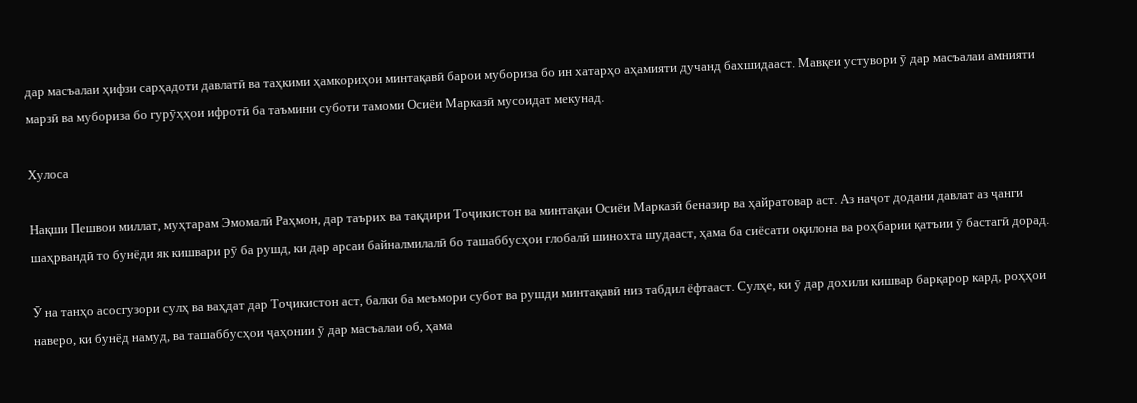дар масъалаи ҳифзи сарҳадоти давлатӣ ва таҳкими ҳамкориҳои минтақавӣ барои мубориза бо ин хатарҳо аҳамияти дучанд бахшидааст. Мавқеи устувори ӯ дар масъалаи амнияти марзӣ ва мубориза бо гурӯҳҳои ифротӣ ба таъмини суботи тамоми Осиёи Марказӣ мусоидат мекунад.

Хулоса

Нақши Пешвои миллат, муҳтарам Эмомалӣ Раҳмон, дар таърих ва тақдири Тоҷикистон ва минтақаи Осиёи Марказӣ беназир ва ҳайратовар аст. Аз наҷот додани давлат аз ҷанги шаҳрвандӣ то бунёди як кишвари рӯ ба рушд, ки дар арсаи байналмилалӣ бо ташаббусҳои глобалӣ шинохта шудааст, ҳама ба сиёсати оқилона ва роҳбарии қатъии ӯ бастагӣ дорад.

Ӯ на танҳо асосгузори сулҳ ва ваҳдат дар Тоҷикистон аст, балки ба меъмори субот ва рушди минтақавӣ низ табдил ёфтааст. Сулҳе, ки ӯ дар дохили кишвар барқарор кард, роҳҳои наверо, ки бунёд намуд, ва ташаббусҳои ҷаҳонии ӯ дар масъалаи об, ҳама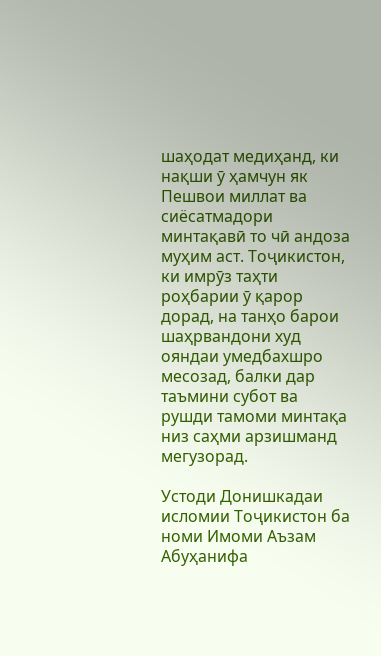шаҳодат медиҳанд, ки нақши ӯ ҳамчун як Пешвои миллат ва сиёсатмадори минтақавӣ то чӣ андоза муҳим аст. Тоҷикистон, ки имрӯз таҳти роҳбарии ӯ қарор дорад, на танҳо барои шаҳрвандони худ ояндаи умедбахшро месозад, балки дар таъмини субот ва рушди тамоми минтақа низ саҳми арзишманд мегузорад.

Устоди Донишкадаи исломии Тоҷикистон ба номи Имоми Аъзам Абуҳанифа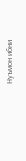Нуъмон ибни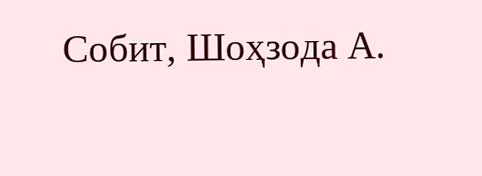Собит, Шоҳзода А.